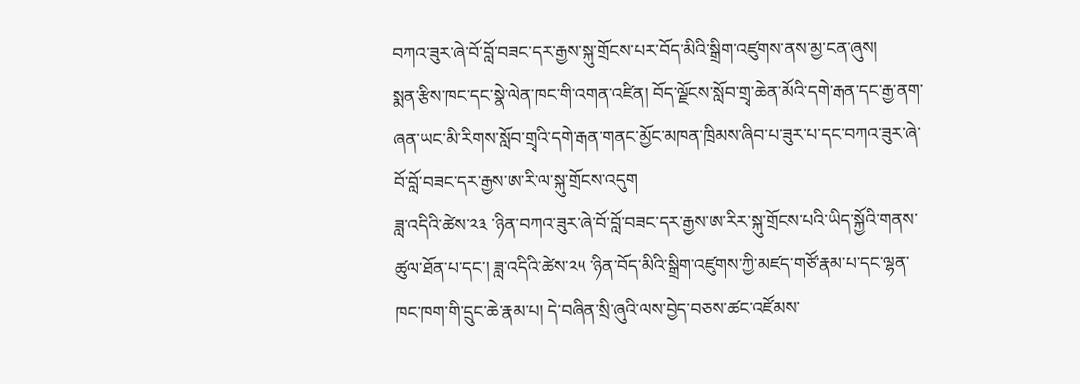བཀའ་ཟུར་ཞེ་བོ་བློ་བཟང་དར་རྒྱས་སྐུ་གྲོངས་པར་བོད་མིའི་སྒྲིག་འཛུགས་ནས་མྱ་ངན་ཞུས།
སྨན་རྩིས་ཁང་དང་སྣེ་ལེན་ཁང་གི་འགན་འཛིན། བོད་ལྗོངས་སློབ་གྲྭ་ཆེན་མོའི་དགེ་རྒན་དང་རྒྱ་ནག་ཞན་ཡང་མི་རིགས་སློབ་གྲྭའི་དགེ་རྒན་གནང་མྱོང་མཁན་ཁྲིམས་ཞིབ་པ་ཟུར་པ་དང་བཀའ་ཟུར་ཞེ་བོ་བློ་བཟང་དར་རྒྱས་ཨ་རི་ལ་སྐུ་གྲོངས་འདུག
ཟླ་འདིའི་ཚེས་༢༣ ་ཉིན་བཀའ་ཟུར་ཞེ་བོ་བློ་བཟང་དར་རྒྱས་ཨ་རིར་སྐུ་གྲོངས་པའི་ཡིད་སྐྱོའི་གནས་ཚུལ་ཐོན་པ་དང་། ཟླ་འདིའི་ཚེས་༢༥ ་ཉིན་བོད་མིའི་སྒྲིག་འཛུགས་ཀྱི་མཛད་གཙོ་རྣམ་པ་དང་ལྷན་ཁང་ཁག་གི་དྲུང་ཆེ་རྣམ་པ། དེ་བཞིན་སྲི་ཞུའི་ལས་བྱེད་བཅས་ཚང་འཛོམས་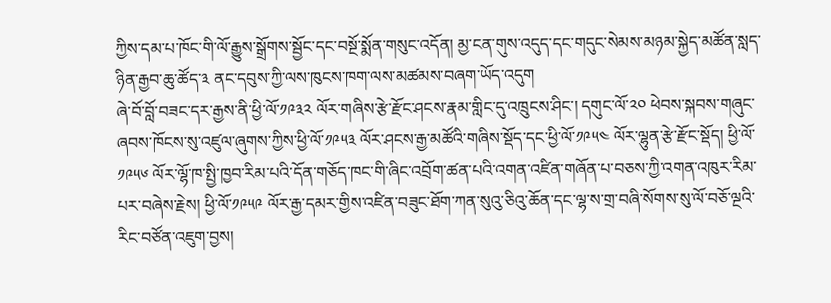ཀྱིས་དམ་པ་ཁོང་གི་ལོ་རྒྱུས་སྒྲོགས་སྦྱོང་དང་བསྔོ་སྨོན་གསུང་འདོན། མྱ་ངན་གུས་འདུད་དང་གདུང་སེམས་མཉམ་སྐྱེད་མཚོན་སླད་ཉིན་རྒྱབ་ཆུ་ཚོད་༣ ནང་དབུས་ཀྱི་ལས་ཁུངས་ཁག་ལས་མཚམས་བཞག་ཡོད་འདུག
ཞེ་བོ་བློ་བཟང་དར་རྒྱས་ནི་ཕྱི་ལོ་༡༩༣༢ ལོར་གཞིས་རྩེ་རྫོང་ཤངས་རྣམ་གླིང་དུ་འཁྲུངས་ཤིང་། དགུང་ལོ་༢༠ ཕེབས་སྐབས་གཞུང་ཞབས་ཁོངས་སུ་འཛུལ་ཞུགས་ཀྱིས་ཕྱི་ལོ་༡༩༥༣ ལོར་ཤངས་རྒྱ་མཚོའི་གཞིས་སྡོད་དང་ཕྱི་ལོ་༡༩༥༤ ལོར་ལྷུན་རྩེ་རྫོང་སྡོད། ཕྱི་ལོ་༡༩༥༦ ལོར་ལྷོ་ཁ་སྤྱི་ཁྱབ་རིམ་པའི་དོན་གཅོད་ཁང་གི་ཞིང་འབྲོག་ཚན་པའི་འགན་འཛིན་གཞོན་པ་བཅས་ཀྱི་འགན་འཁུར་རིམ་པར་བཞེས་རྗེས། ཕྱི་ལོ་༡༩༥༩ ལོར་རྒྱ་དམར་གྱིས་འཛིན་བཟུང་ཐོག་ཀན་སུའུ་ཅིའུ་ཆོན་དང་ལྷ་ས་གྲ་བཞི་སོགས་སུ་ལོ་བཅོ་ལྔའི་རིང་བཙོན་འཇུག་བྱས།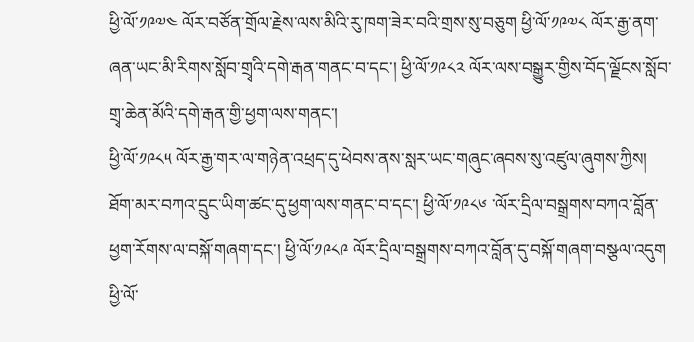ཕྱི་ལོ་༡༩༧༤ ལོར་བཙོན་གྲོལ་རྗེས་ལས་མིའི་རུ་ཁག་ཟེར་བའི་གྲས་སུ་བཅུག ཕྱི་ལོ་༡༩༧༨ ལོར་རྒྱ་ནག་ཞན་ཡང་མི་རིགས་སློབ་གྲྭའི་དགེ་རྒན་གནང་བ་དང་། ཕྱི་ལོ་༡༩༨༢ ལོར་ལས་བསྒྱུར་གྱིས་བོད་ལྗོངས་སློབ་གྲྭ་ཆེན་མོའི་དགེ་རྒན་གྱི་ཕྱག་ལས་གནང་།
ཕྱི་ལོ་༡༩༨༥ ལོར་རྒྱ་གར་ལ་གཉེན་འཕྲད་དུ་ཕེབས་ནས་སླར་ཡང་གཞུང་ཞབས་སུ་འཛུལ་ཞུགས་ཀྱིས། ཐོག་མར་བཀའ་དྲུང་ཡིག་ཚང་དུ་ཕྱག་ལས་གནང་བ་དང་། ཕྱི་ལོ་༡༩༨༦ ་ལོར་དྲིལ་བསྒྲགས་བཀའ་བློན་ཕྱག་རོགས་ལ་བསྐོ་གཞག་དང་། ཕྱི་ལོ་༡༩༨༩ ལོར་དྲིལ་བསྒྲགས་བཀའ་བློན་དུ་བསྐོ་གཞག་བསྩལ་འདུག
ཕྱི་ལོ་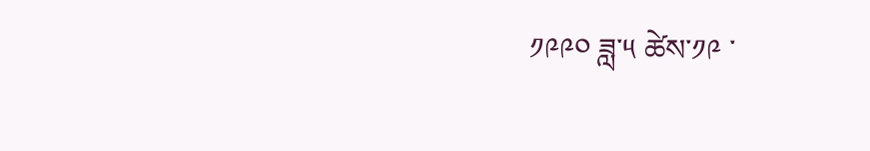༡༩༩༠ ཟླ་༥ ཚེས་༡༩ ་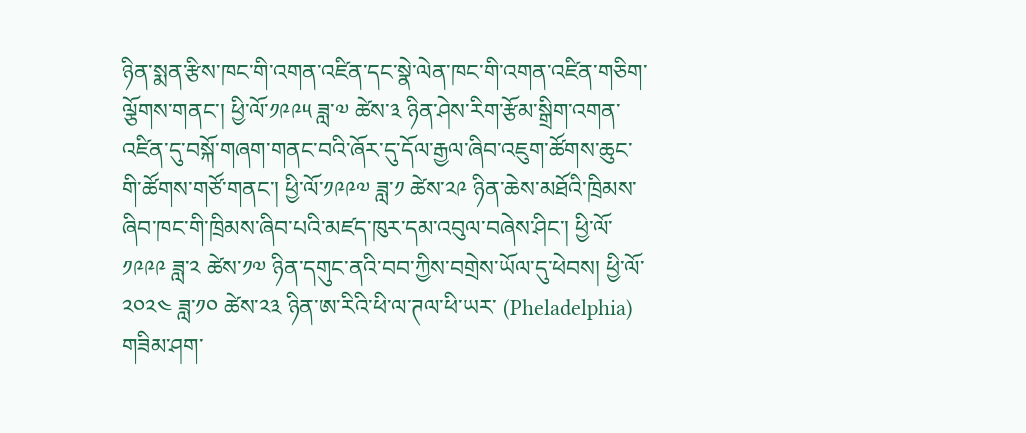ཉིན་སྨན་རྩིས་ཁང་གི་འགན་འཛིན་དང་སྣེ་ལེན་ཁང་གི་འགན་འཛིན་གཅིག་ལྕོགས་གནང་། ཕྱི་ལོ་༡༩༩༥ ཟླ་༧ ཚེས་༣ ཉིན་ཤེས་རིག་རྩོམ་སྒྲིག་འགན་འཛིན་དུ་བསྐོ་གཞག་གནང་བའི་ཞོར་དུ་དོལ་རྒྱལ་ཞིབ་འཇུག་ཚོགས་ཆུང་གི་ཚོགས་གཙོ་གནང་། ཕྱི་ལོ་༡༩༩༧ ཟླ་༡ ཚེས་༢༩ ཉིན་ཆེས་མཐོའི་ཁྲིམས་ཞིབ་ཁང་གི་ཁྲིམས་ཞིབ་པའི་མཛད་ཁུར་དམ་འབུལ་བཞེས་ཤིང་། ཕྱི་ལོ་ ༡༩༩༩ ཟླ་༢ ཚེས་༡༧ ཉིན་དགུང་ནའི་བབ་ཀྱིས་བགྲེས་ཡོལ་དུ་ཕེབས། ཕྱི་ལོ་༢༠༢༤ ཟླ་༡༠ ཚེས་༢༣ ཉིན་ཨ་རིའི་ཕི་ལ་ཊལ་ཕི་ཡར་ (Pheladelphia) གཟིམ་ཤག་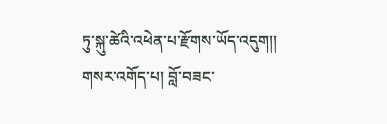ཏུ་སྐུ་ཚེའི་འཕེན་པ་རྫོགས་ཡོད་འདུག།།
གསར་འགོད་པ། བློ་བཟང་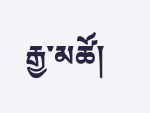རྒྱ་མཚོ།